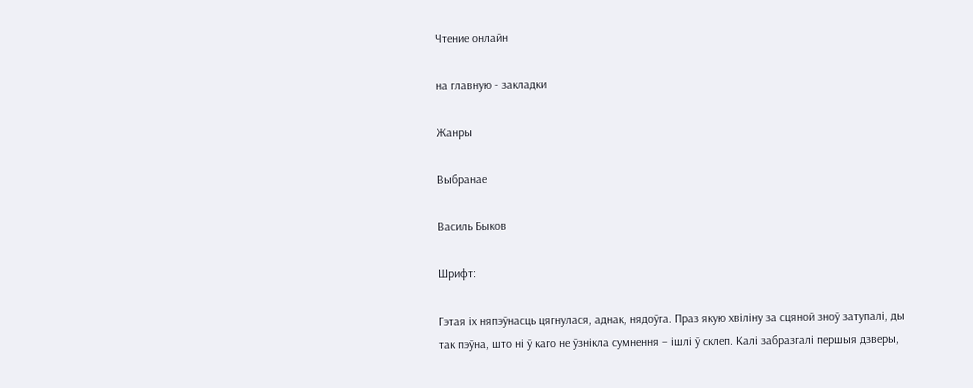Чтение онлайн

на главную - закладки

Жанры

Выбранае

Василь Быков

Шрифт:

Гэтая іх няпэўнасць цягнулася, аднак, нядоўга. Праз якую хвіліну за сцяной зноў затупалі, ды так пэўна, што ні ў каго не ўзнікла сумнення – ішлі ў склеп. Калі забразгалі першыя дзверы,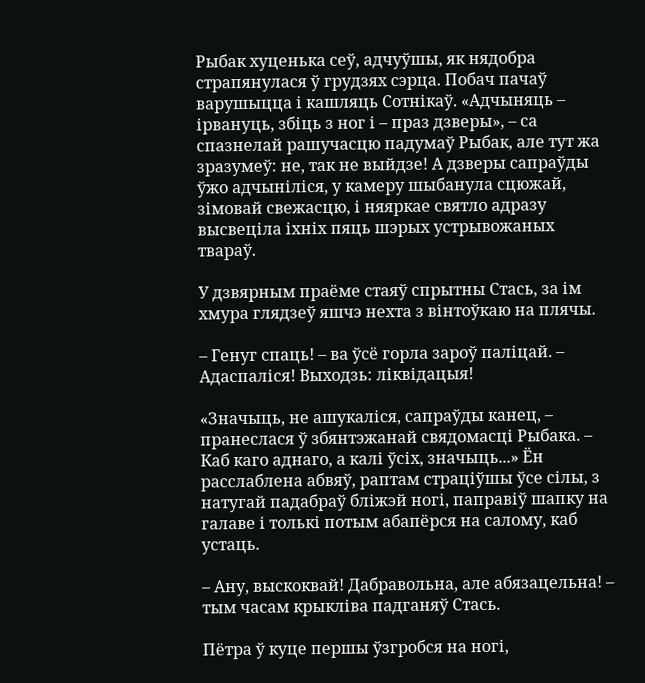Рыбак хуценька сеў, адчуўшы, як нядобра страпянулася ў грудзях сэрца. Побач пачаў варушыцца і кашляць Сотнікаў. «Адчыняць – ірвануць, збіць з ног і – праз дзверы», – са спазнелай рашучасцю падумаў Рыбак, але тут жа зразумеў: не, так не выйдзе! А дзверы сапраўды ўжо адчыніліся, у камеру шыбанула сцюжай, зімовай свежасцю, і няяркае святло адразу высвеціла іхніх пяць шэрых устрывожаных твараў.

У дзвярным праёме стаяў спрытны Стась, за ім хмура глядзеў яшчэ нехта з вінтоўкаю на плячы.

– Генуг спаць! – ва ўсё горла зароў паліцай. – Адаспаліся! Выходзь: ліквідацыя!

«Значыць, не ашукаліся, сапраўды канец, – пранеслася ў збянтэжанай свядомасці Рыбака. – Каб каго аднаго, а калі ўсіх, значыць...» Ён расслаблена абвяў, раптам страціўшы ўсе сілы, з натугай падабраў бліжэй ногі, паправіў шапку на галаве і толькі потым абапёрся на салому, каб устаць.

– Ану, выскоквай! Дабравольна, але абязацельна! – тым часам крыкліва падганяў Стась.

Пётра ў куце першы ўзгробся на ногі,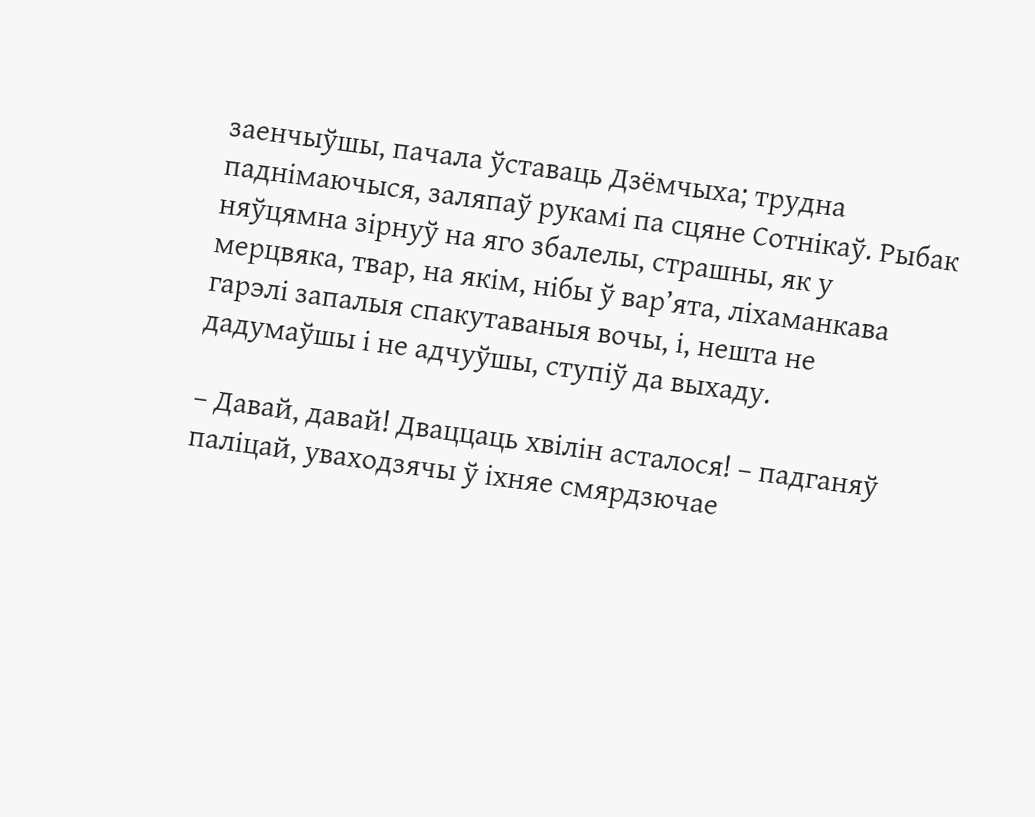заенчыўшы, пачала ўставаць Дзёмчыха; трудна паднімаючыся, заляпаў рукамі па сцяне Сотнікаў. Рыбак няўцямна зірнуў на яго збалелы, страшны, як у мерцвяка, твар, на якім, нібы ў вар’ята, ліхаманкава гарэлі запалыя спакутаваныя вочы, і, нешта не дадумаўшы і не адчуўшы, ступіў да выхаду.

– Давай, давай! Дваццаць хвілін асталося! – падганяў паліцай, уваходзячы ў іхняе смярдзючае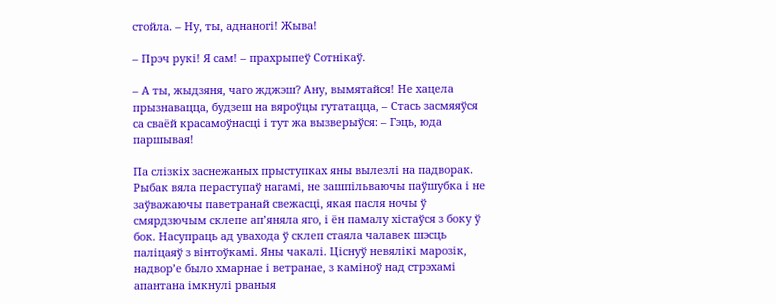стойла. – Ну, ты, аднаногі! Жыва!

– Прэч рукі! Я сам! – прахрыпеў Сотнікаў.

– А ты, жыдзяня, чаго жджэш? Ану, вымятайся! Не хацела прызнавацца, будзеш на вяроўцы гутатацца, – Стась засмяяўся са сваёй красамоўнасці і тут жа вызверыўся: – Гэць, юда паршывая!

Па слізкіх заснежаных прыступках яны вылезлі на падворак. Рыбак вяла пераступаў нагамі, не зашпільваючы паўшубка і не заўважаючы паветранай свежасці, якая пасля ночы ў смярдзючым склепе ап’яняла яго, і ён памалу хістаўся з боку ў бок. Насупраць ад увахода ў склеп стаяла чалавек шэсць паліцаяў з вінтоўкамі. Яны чакалі. Ціснуў невялікі марозік, надвор’е было хмарнае і ветранае, з каміноў над стрэхамі апантана імкнулі рваныя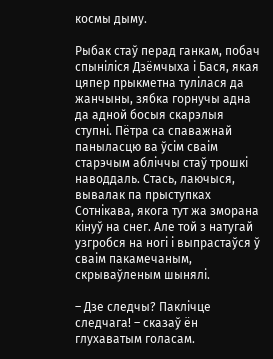космы дыму.

Рыбак стаў перад ганкам, побач спыніліся Дзёмчыха і Бася, якая цяпер прыкметна тулілася да жанчыны, зябка горнучы адна да адной босыя скарэлыя ступні. Пётра са спаважнай паныласцю ва ўсім сваім старэчым абліччы стаў трошкі наводдаль. Стась, лаючыся, вывалак па прыступках Сотнікава, якога тут жа зморана кінуў на снег. Але той з натугай узгробся на ногі і выпрастаўся ў сваім пакамечаным, скрываўленым шынялі.

– Дзе следчы? Паклічце следчага! – сказаў ён глухаватым голасам.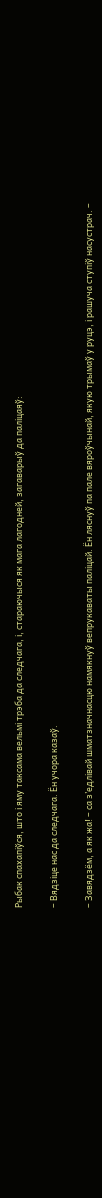Рыбак спахапіўся, што і яму таксама вельмі трэба да следчага, і, стараючыся як мага лагодней, загаварыў да паліцаяў:

– Вядзіце нас да следчага. Ён учора казаў.

– Завядзём, а як жа! – са з’едлівай шматзначнасцю намякнуў вепрукаваты паліцай. Ён ляснуў па пале вяроўчынай, якую трымаў у руцэ, і рашуча ступіў насустрач. –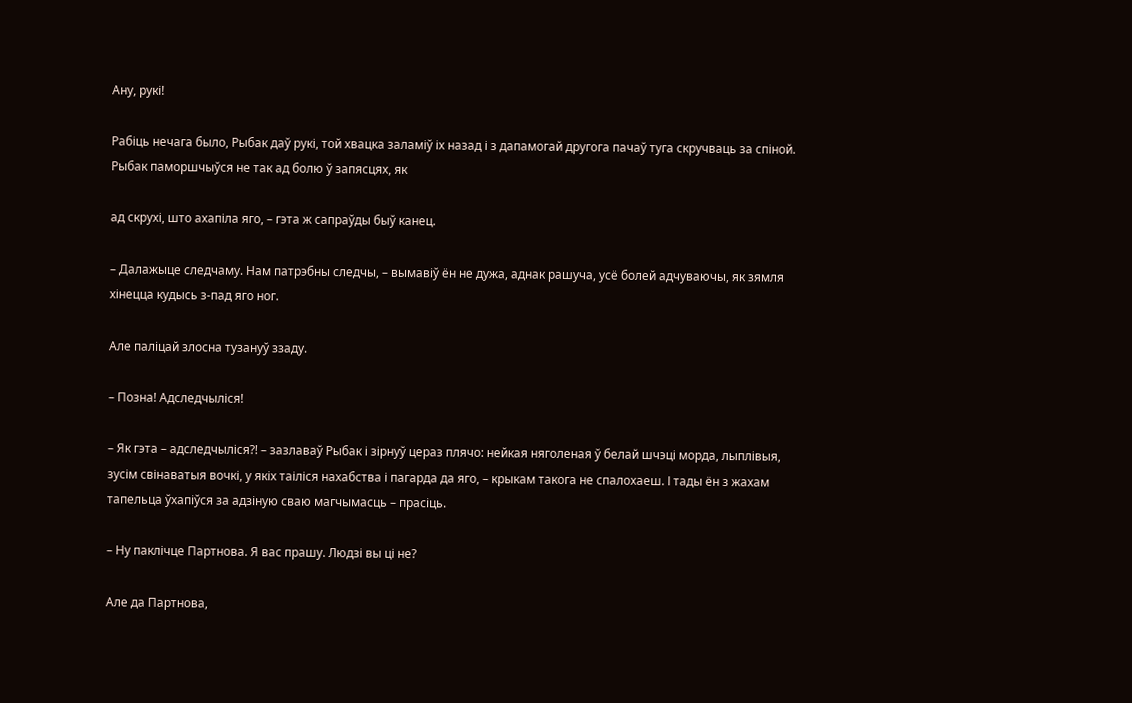Ану, рукі!

Рабіць нечага было, Рыбак даў рукі, той хвацка заламіў іх назад і з дапамогай другога пачаў туга скручваць за спіной. Рыбак паморшчыўся не так ад болю ў запясцях, як

ад скрухі, што ахапіла яго, – гэта ж сапраўды быў канец.

– Далажыце следчаму. Нам патрэбны следчы, – вымавіў ён не дужа, аднак рашуча, усё болей адчуваючы, як зямля хінецца кудысь з-пад яго ног.

Але паліцай злосна тузануў ззаду.

– Позна! Адследчыліся!

– Як гэта – адследчыліся?! – зазлаваў Рыбак і зірнуў цераз плячо: нейкая няголеная ў белай шчэці морда, лыплівыя, зусім свінаватыя вочкі, у якіх таіліся нахабства і пагарда да яго, – крыкам такога не спалохаеш. І тады ён з жахам тапельца ўхапіўся за адзіную сваю магчымасць – прасіць.

– Ну паклічце Партнова. Я вас прашу. Людзі вы ці не?

Але да Партнова,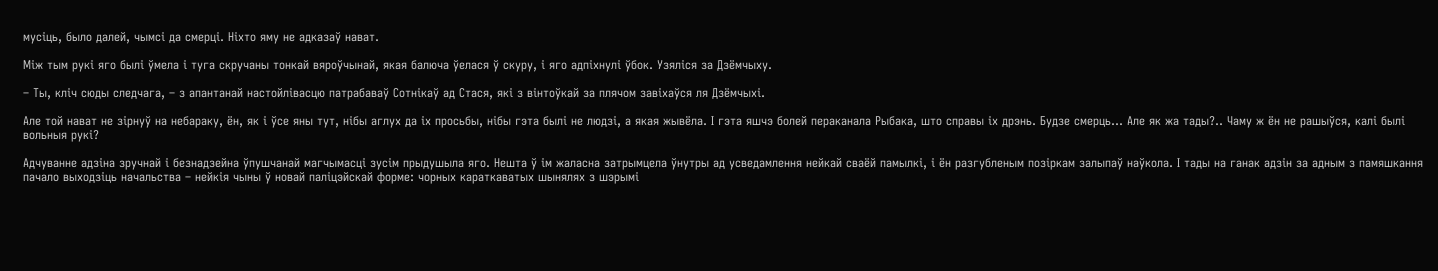мусіць, было далей, чымсі да смерці. Ніхто яму не адказаў нават.

Між тым рукі яго былі ўмела і туга скручаны тонкай вяроўчынай, якая балюча ўелася ў скуру, і яго адпіхнулі ўбок. Узяліся за Дзёмчыху.

– Ты, кліч сюды следчага, – з апантанай настойлівасцю патрабаваў Сотнікаў ад Стася, які з вінтоўкай за плячом завіхаўся ля Дзёмчыхі.

Але той нават не зірнуў на небараку, ён, як і ўсе яны тут, нібы аглух да іх просьбы, нібы гэта былі не людзі, а якая жывёла. І гэта яшчэ болей пераканала Рыбака, што справы іх дрэнь. Будзе смерць... Але як жа тады?.. Чаму ж ён не рашыўся, калі былі вольныя рукі?

Адчуванне адзіна зручнай і безнадзейна ўпушчанай магчымасці зусім прыдушыла яго. Нешта ў ім жаласна затрымцела ўнутры ад усведамлення нейкай сваёй памылкі, і ён разгубленым позіркам залыпаў наўкола. І тады на ганак адзін за адным з памяшкання пачало выходзіць начальства – нейкія чыны ў новай паліцэйскай форме: чорных караткаватых шынялях з шэрымі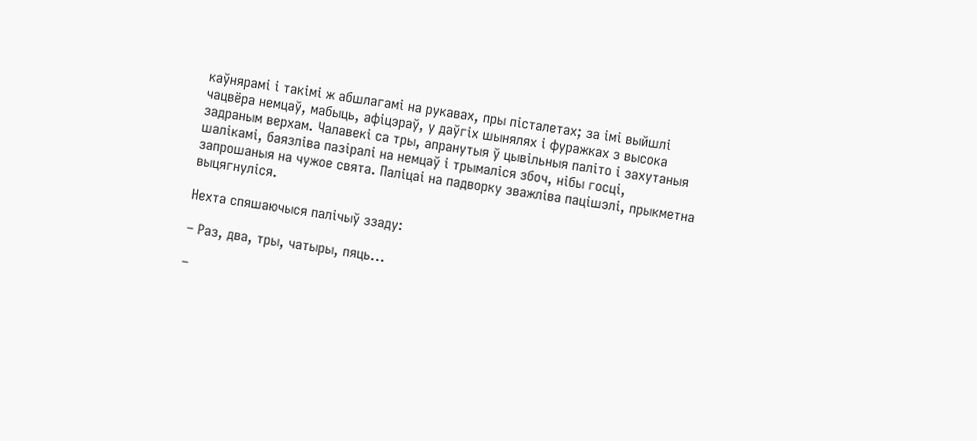каўнярамі і такімі ж абшлагамі на рукавах, пры пісталетах; за імі выйшлі чацвёра немцаў, мабыць, афіцэраў, у даўгіх шынялях і фуражках з высока задраным верхам. Чалавекі са тры, апранутыя ў цывільныя паліто і захутаныя шалікамі, баязліва пазіралі на немцаў і трымаліся збоч, нібы госці, запрошаныя на чужое свята. Паліцаі на падворку зважліва пацішэлі, прыкметна выцягнуліся.

Нехта спяшаючыся палічыў ззаду:

– Раз, два, тры, чатыры, пяць...

–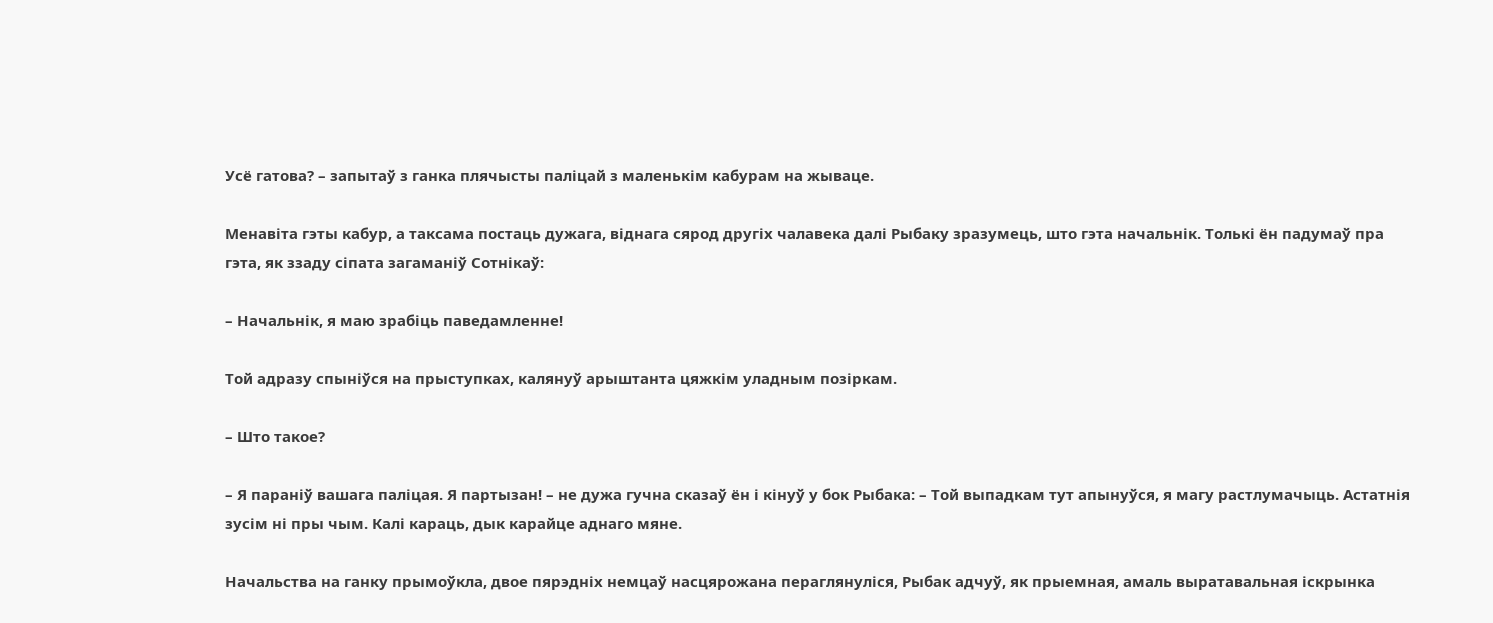Усё гатова? – запытаў з ганка плячысты паліцай з маленькім кабурам на жываце.

Менавіта гэты кабур, а таксама постаць дужага, віднага сярод другіх чалавека далі Рыбаку зразумець, што гэта начальнік. Толькі ён падумаў пра гэта, як ззаду сіпата загаманіў Сотнікаў:

– Начальнік, я маю зрабіць паведамленне!

Той адразу спыніўся на прыступках, калянуў арыштанта цяжкім уладным позіркам.

– Што такое?

– Я параніў вашага паліцая. Я партызан! – не дужа гучна сказаў ён і кінуў у бок Рыбака: – Той выпадкам тут апынуўся, я магу растлумачыць. Астатнія зусім ні пры чым. Калі караць, дык карайце аднаго мяне.

Начальства на ганку прымоўкла, двое пярэдніх немцаў насцярожана пераглянуліся, Рыбак адчуў, як прыемная, амаль выратавальная іскрынка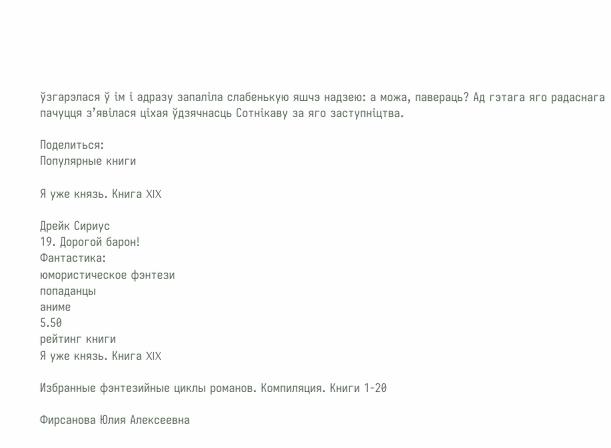ўзгарэлася ў ім і адразу запаліла слабенькую яшчэ надзею: а можа, павераць? Ад гэтага яго радаснага пачуцця з’явілася ціхая ўдзячнасць Сотнікаву за яго заступніцтва.

Поделиться:
Популярные книги

Я уже князь. Книга XIX

Дрейк Сириус
19. Дорогой барон!
Фантастика:
юмористическое фэнтези
попаданцы
аниме
5.50
рейтинг книги
Я уже князь. Книга XIX

Избранные фэнтезийные циклы романов. Компиляция. Книги 1-20

Фирсанова Юлия Алексеевна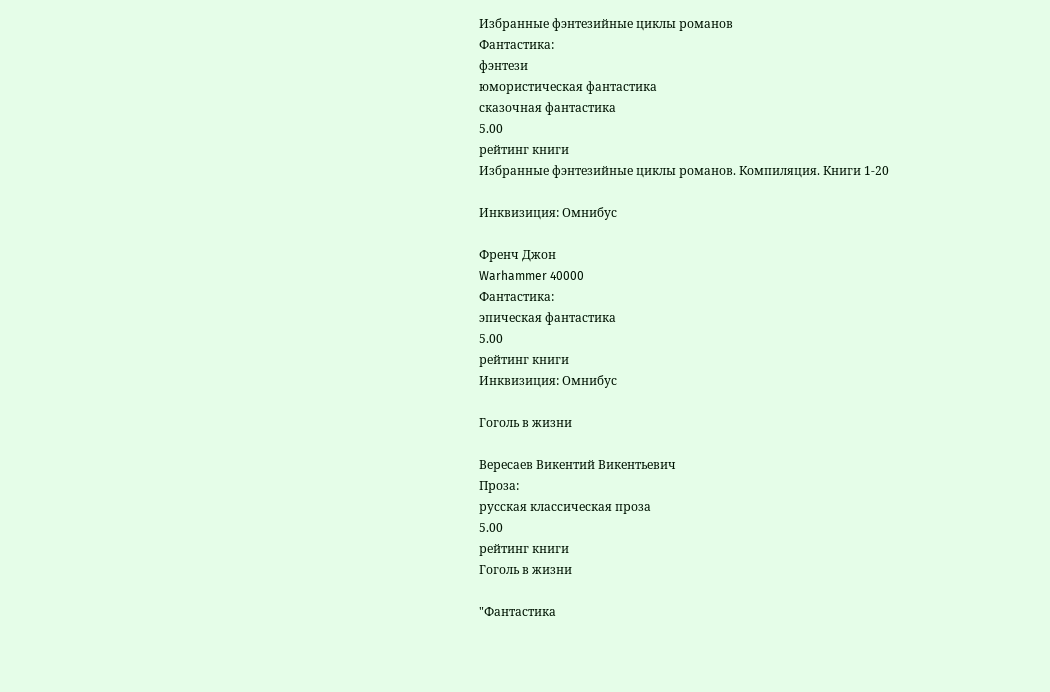Избранные фэнтезийные циклы романов
Фантастика:
фэнтези
юмористическая фантастика
сказочная фантастика
5.00
рейтинг книги
Избранные фэнтезийные циклы романов. Компиляция. Книги 1-20

Инквизиция: Омнибус

Френч Джон
Warhammer 40000
Фантастика:
эпическая фантастика
5.00
рейтинг книги
Инквизиция: Омнибус

Гоголь в жизни

Вересаев Викентий Викентьевич
Проза:
русская классическая проза
5.00
рейтинг книги
Гоголь в жизни

"Фантастика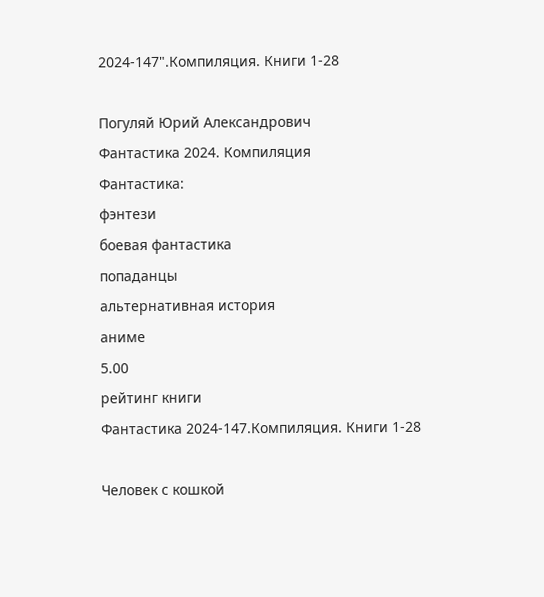2024-147".Компиляция. Книги 1-28

Погуляй Юрий Александрович
Фантастика 2024. Компиляция
Фантастика:
фэнтези
боевая фантастика
попаданцы
альтернативная история
аниме
5.00
рейтинг книги
Фантастика 2024-147.Компиляция. Книги 1-28

Человек с кошкой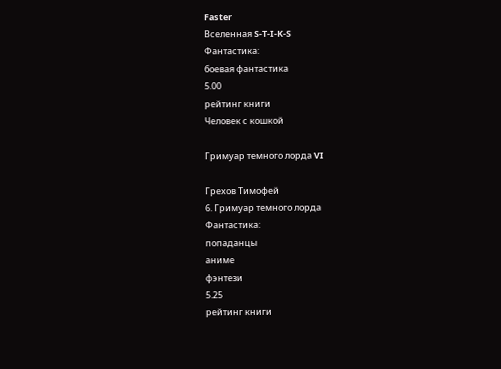Faster
Вселенная S-T-I-K-S
Фантастика:
боевая фантастика
5.00
рейтинг книги
Человек с кошкой

Гримуар темного лорда VI

Грехов Тимофей
6. Гримуар темного лорда
Фантастика:
попаданцы
аниме
фэнтези
5.25
рейтинг книги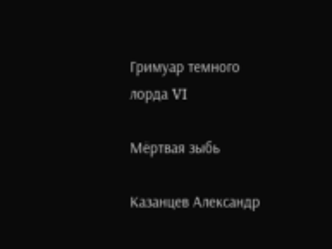Гримуар темного лорда VI

Мёртвая зыбь

Казанцев Александр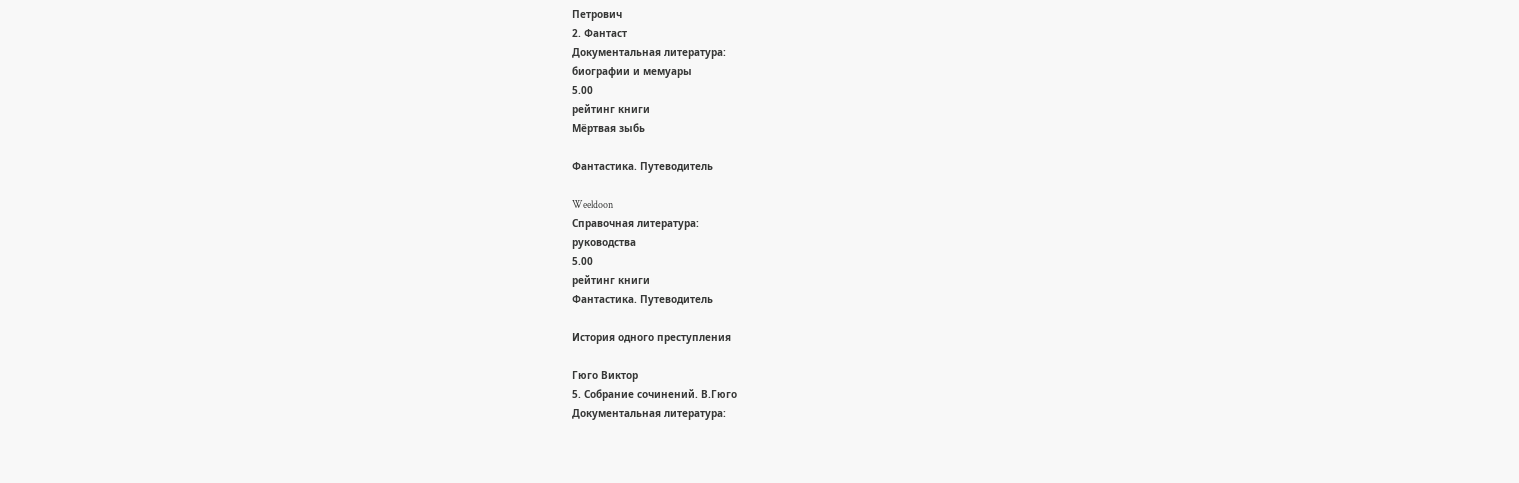Петрович
2. Фантаст
Документальная литература:
биографии и мемуары
5.00
рейтинг книги
Мёртвая зыбь

Фантастика. Путеводитель

Weeldoon
Справочная литература:
руководства
5.00
рейтинг книги
Фантастика. Путеводитель

История одного преступления

Гюго Виктор
5. Собрание сочинений. В.Гюго
Документальная литература: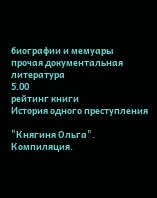биографии и мемуары
прочая документальная литература
5.00
рейтинг книги
История одного преступления

"Княгиня Ольга". Компиляция.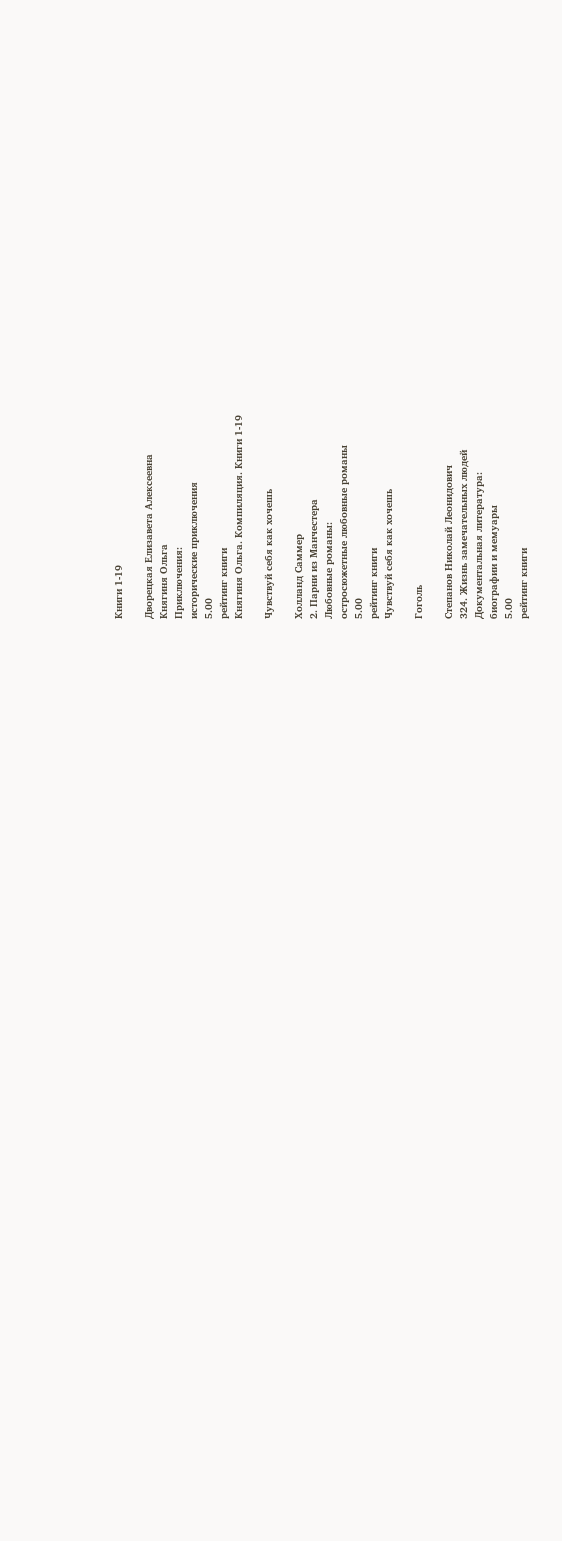Книги 1-19

Дворецкая Елизавета Алексеевна
Княгиня Ольга
Приключения:
исторические приключения
5.00
рейтинг книги
Княгиня Ольга. Компиляция. Книги 1-19

Чувствуй себя как хочешь

Холланд Саммер
2. Парни из Манчестера
Любовные романы:
остросюжетные любовные романы
5.00
рейтинг книги
Чувствуй себя как хочешь

Гоголь

Степанов Николай Леонидович
324. Жизнь замечательных людей
Документальная литература:
биографии и мемуары
5.00
рейтинг книги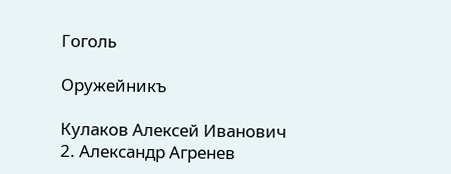Гоголь

Оружейникъ

Кулаков Алексей Иванович
2. Александр Агренев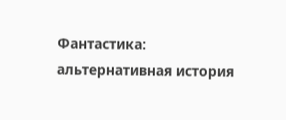Фантастика:
альтернативная история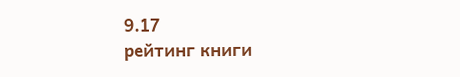9.17
рейтинг книги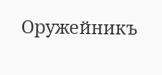Оружейникъ